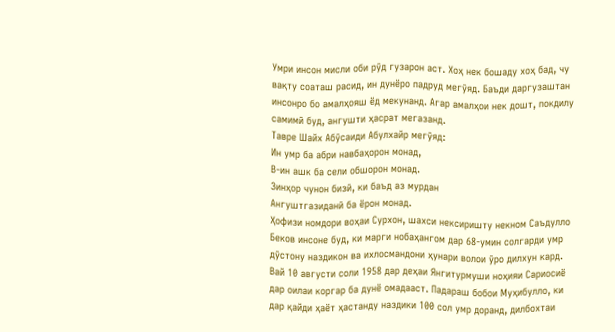Умри инсон мисли оби рӯд гузарон аст. Хоҳ нек бошаду хоҳ бад, чу вақту соаташ расид, ин дунёро падруд мегӯяд. Баъди даргузаштан инсонро бо амалҳояш ёд мекунанд. Агар амалҳои нек дошт, покдилу самимӣ буд, ангушти ҳасрат мегазанд.
Тавре Шайх Абӯсаиди Абулхайр мегӯяд:
Ин умр ба абри навбаҳорон монад,
В-ин ашк ба сели обшорон монад.
Зинҳор чунон бизӣ, ки баъд аз мурдан
Ангуштгазиданӣ ба ёрон монад.
Ҳофизи номдори воҳаи Сурхон, шахси нексиришту некном Саъдулло Беков инсоне буд, ки марги нобаҳангом дар 68-умин солгарди умр дӯстону наздикон ва ихлосмандони ҳунари волои ӯро дилхун кард.
Вай 10 августи соли 1958 дар деҳаи Янгитурмуши ноҳияи Сариосиё дар оилаи коргар ба дунё омадааст. Падараш бобои Муҳибулло, ки дар қайди ҳаёт ҳастанду наздики 100 сол умр доранд, дилбохтаи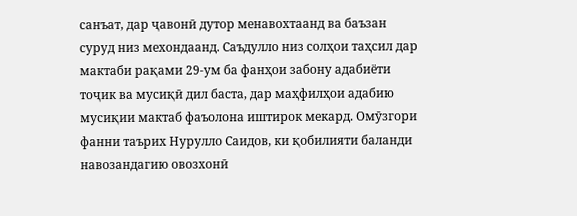санъат, дар ҷавонӣ дутор менавохтаанд ва баъзан суруд низ мехондаанд. Саъдулло низ солҳои таҳсил дар мактаби рақами 29-ум ба фанҳои забону адабиёти тоҷик ва мусиқӣ дил баста, дар маҳфилҳои адабию мусиқии мактаб фаъолона иштирок мекард. Омӯзгори фанни таърих Нурулло Саидов, ки қобилияти баланди навозандагию овозхонӣ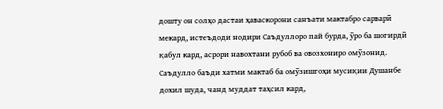дошту он солҳо дастаи ҳаваскорони санъати мактабро сарварӣ мекард, истеъдоди нодири Саъдуллоро пай бурда, ӯро ба шогирдӣ қабул кард, асрори навохтани рубоб ва овозхониро омӯзонид.
Саъдулло баъди хатми мактаб ба омӯзишгоҳи мусиқии Душанбе дохил шуда, чанд муддат таҳсил кард,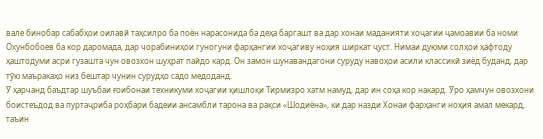вале бинобар сабабҳои оилавӣ таҳсилро ба поён нарасонида ба деҳа баргашт ва дар хонаи маданияти хоҷагии ҷамоавии ба номи Охунбобоев ба кор даромада, дар чорабиниҳои гуногуни фарҳангии хоҷагиву ноҳия ширкат ҷуст. Нимаи дуюми солҳои ҳафтоду ҳаштодуми асри гузашта чун овозхон шуҳрат пайдо кард. Он замон шунавандагони суруду навоҳои асили классикӣ зиёд буданд, дар тӯю маъракаҳо низ бештар чунин сурудҳо садо медоданд.
Ӯ ҳарчанд баъдтар шуъбаи ғоибонаи техникуми хоҷагии қишлоқи Тирмизро хатм намуд, дар ин соҳа кор накард. Ӯро ҳамчун овозхони боистеъдод ва пуртаҷриба роҳбари бадеии ансамбли тарона ва рақси «Шодиёна», ки дар назди Хонаи фарҳанги ноҳия амал мекард, таъин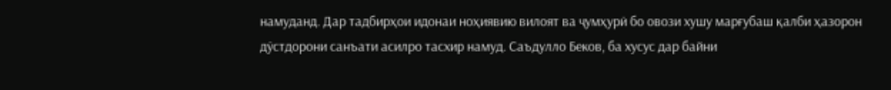намуданд. Дар тадбирҳои идонаи ноҳиявию вилоят ва ҷумҳурӣ бо овози хушу марғубаш қалби ҳазорон дӯстдорони санъати асилро тасхир намуд. Саъдулло Беков, ба хусус дар байни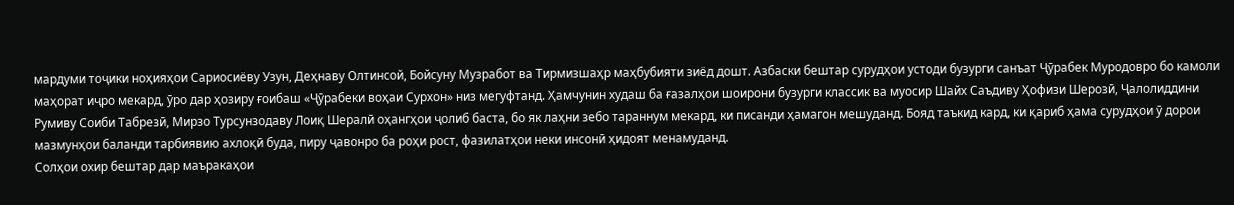мардуми тоҷики ноҳияҳои Сариосиёву Узун, Деҳнаву Олтинсой, Бойсуну Музработ ва Тирмизшаҳр маҳбубияти зиёд дошт. Азбаски бештар сурудҳои устоди бузурги санъат Ҷӯрабек Муродовро бо камоли маҳорат иҷро мекард, ӯро дар ҳозиру ғоибаш «Ҷӯрабеки воҳаи Сурхон» низ мегуфтанд. Ҳамчунин худаш ба ғазалҳои шоирони бузурги классик ва муосир Шайх Саъдиву Ҳофизи Шерозӣ, Ҷалолиддини Румиву Соиби Табрезӣ, Мирзо Турсунзодаву Лоиқ Шералӣ оҳангҳои ҷолиб баста, бо як лаҳни зебо тараннум мекард, ки писанди ҳамагон мешуданд. Бояд таъкид кард, ки қариб ҳама сурудҳои ӯ дорои мазмунҳои баланди тарбиявию ахлоқӣ буда, пиру ҷавонро ба роҳи рост, фазилатҳои неки инсонӣ ҳидоят менамуданд.
Солҳои охир бештар дар маъракаҳои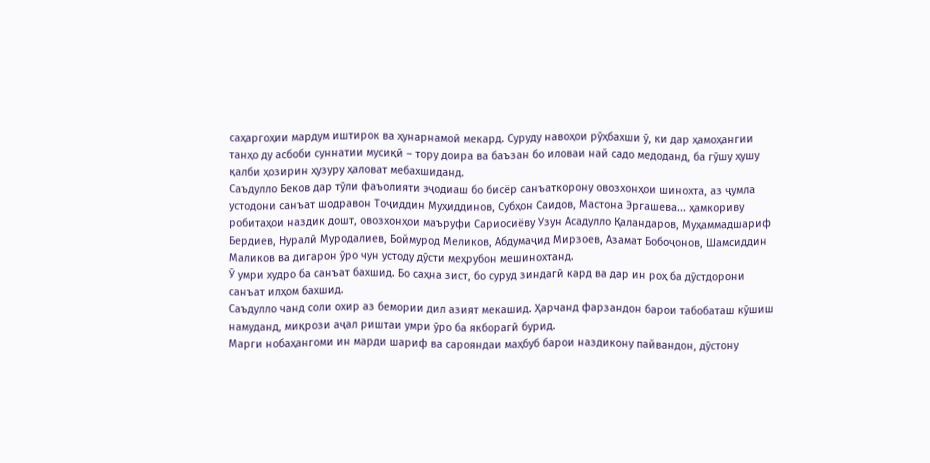саҳаргоҳии мардум иштирок ва ҳунарнамоӣ мекард. Суруду навоҳои рӯҳбахши ӯ, ки дар ҳамоҳангии танҳо ду асбоби суннатии мусиқӣ – тору доира ва баъзан бо иловаи най садо медоданд, ба гӯшу ҳушу қалби ҳозирин ҳузуру ҳаловат мебахшиданд.
Саъдулло Беков дар тӯли фаъолияти эҷодиаш бо бисёр санъаткорону овозхонҳои шинохта, аз ҷумла устодони санъат шодравон Тоҷиддин Муҳиддинов, Субҳон Саидов, Мастона Эргашева... ҳамкориву робитаҳои наздик дошт, овозхонҳои маъруфи Сариосиёву Узун Асадулло Қаландаров, Муҳаммадшариф Бердиев, Нуралӣ Муродалиев, Боймурод Меликов, Абдумаҷид Мирзоев, Азамат Бобоҷонов, Шамсиддин Маликов ва дигарон ӯро чун устоду дӯсти меҳрубон мешинохтанд.
Ӯ умри худро ба санъат бахшид. Бо саҳна зист, бо суруд зиндагӣ кард ва дар ин роҳ ба дӯстдорони санъат илҳом бахшид.
Саъдулло чанд соли охир аз бемории дил азият мекашид. Ҳарчанд фарзандон барои табобаташ кӯшиш намуданд, миқрози аҷал риштаи умри ӯро ба якборагӣ бурид.
Марги нобаҳангоми ин марди шариф ва сарояндаи маҳбуб барои наздикону пайвандон, дӯстону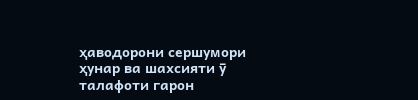ҳаводорони сершумори ҳунар ва шахсияти ӯ талафоти гарон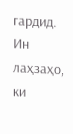гардид.
Ин лаҳзаҳо, ки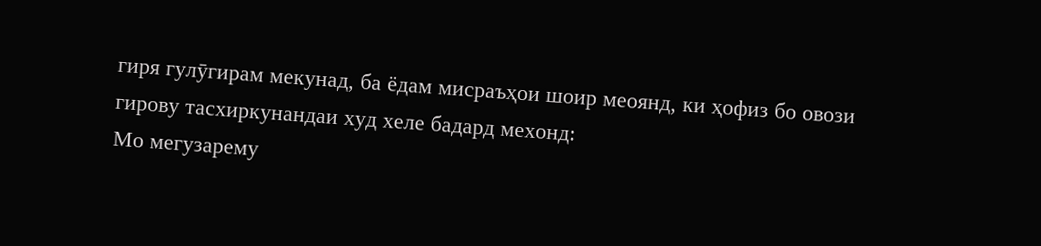гиря гулӯгирам мекунад, ба ёдам мисраъҳои шоир меоянд, ки ҳофиз бо овози гирову тасхиркунандаи худ хеле бадард мехонд:
Мо мегузарему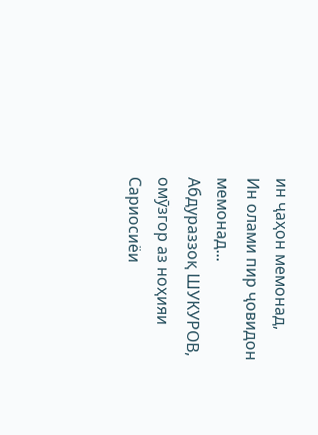ин ҷаҳон мемонад,
Ин олами пир ҷовидон мемонад...
Абдураззоқ ШУКУРОВ,
омӯзгор аз ноҳияи Сариосиёи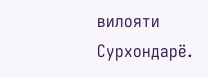вилояти Сурхондарё.